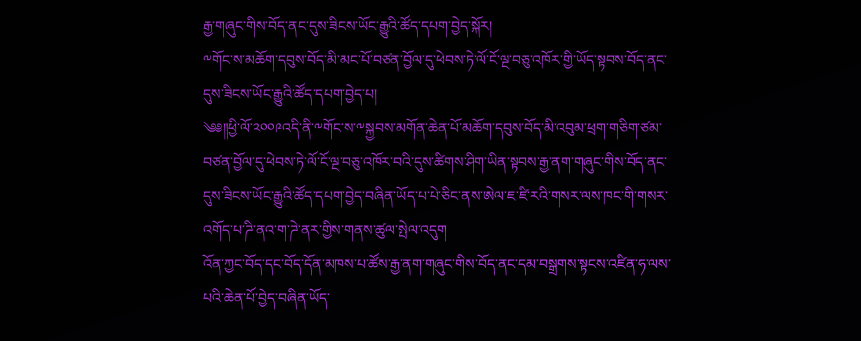རྒྱ་གཞུང་གིས་བོད་ནང་དུས་ཟིངས་ཡོང་རྒྱུའི་ཚོད་དཔག་བྱེད་སྐོར།
༸གོང་ས་མཆོག་དབུས་བོད་མི་མང་པོ་བཙན་བྱོལ་དུ་ཕེབས་ཏེ་ལོ་ངོ་ལྔ་བཅུ་འཁོར་གྱི་ཡོད་སྟབས་བོད་ནང་དུས་ཟིངས་ཡོང་རྒྱུའི་ཚོད་དཔག་བྱེད་པ།
༄༅༎ཕྱི་ལོ་༢༠༠༩འདི་ནི་༸གོང་ས་༸སྐྱབས་མགོན་ཆེན་པོ་མཆོག་དབུས་བོད་མི་འབུམ་ཕྲག་གཅིག་ཙམ་བཙན་བྱོལ་དུ་ཕེབས་ཏེ་ལོ་ངོ་ལྔ་བཅུ་འཁོར་བའི་དུས་ཚིགས་ཤིག་ཡིན་སྟབས་རྒྱ་ནག་གཞུང་གིས་བོད་ནང་དུས་ཟིངས་ཡོང་རྒྱུའི་ཚོད་དཔག་བྱེད་བཞིན་ཡོད་པ་པེ་ཅིང་ནས་ཨེལ་ཇ་ཛི་རའི་གསར་ལས་ཁང་གི་གསར་འགོད་པ་ཌི་ནའ་ག་ཌེ་ནར་གྱིས་གནས་ཚུལ་སྤེལ་འདུག
འོན་ཀྱང་བོད་དང་བོད་དོན་མཁས་པ་ཚོས་རྒྱ་ནག་གཞུང་གིས་བོད་ནང་དམ་བསྒྲགས་སྟངས་འཛིན་ཧ་ལས་པའི་ཆེན་པོ་བྱེད་བཞིན་ཡོད་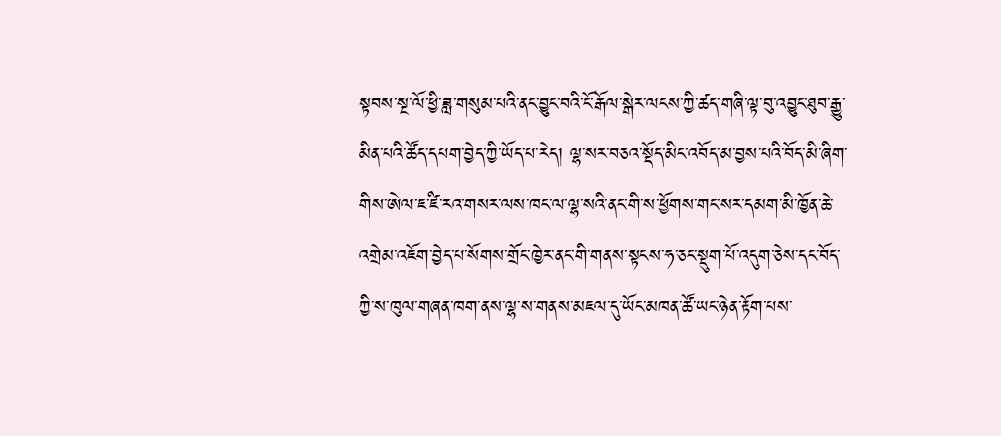སྟབས་སྔ་ལོ་ཕྱི་ཟླ་གསུམ་པའི་ནང་བྱུང་བའི་ངོ་རྒོལ་སྒེར་ལངས་ཀྱི་ཚད་གཞི་ལྟ་བུ་འབྱུང་ཐུབ་རྒྱུ་མིན་པའི་ཚོད་དཔག་བྱེད་ཀྱི་ཡོད་པ་རེད། ལྷ་སར་བཅའ་སྡོད་མིང་འབོད་མ་བྱས་པའི་བོད་མི་ཞིག་གིས་ཨེལ་ཇ་ཛི་རའ་གསར་ལས་ཁང་ལ་ལྷ་སའི་ནང་གི་ས་ཕྱོགས་གང་སར་དམག་མི་ཁྱོན་ཆེ་འགྲེམ་འཇོག་བྱེད་པ་སོགས་གྲོང་ཁྱེར་ནང་གི་གནས་སྟངས་ཧ་ཅང་སྡུག་པོ་འདུག་ཅེས་དང་བོད་ཀྱི་ས་ཁུལ་གཞན་ཁག་ནས་ལྷ་ས་གནས་མཇལ་དུ་ཡོང་མཁན་ཚོ་ཡང་ཉེན་རྟོག་པས་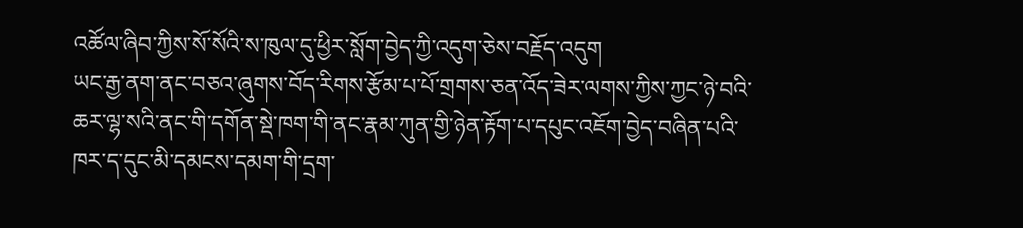འཚོལ་ཞིབ་ཀྱིས་སོ་སོའི་ས་ཁུལ་དུ་ཕྱིར་སློག་བྱེད་ཀྱི་འདུག་ཅེས་བརྗོད་འདུག
ཡང་རྒྱ་ནག་ནང་བཅའ་ཞུགས་བོད་རིགས་རྩོམ་པ་པོ་གྲགས་ཅན་འོད་ཟེར་ལགས་ཀྱིས་ཀྱང་ཉེ་བའི་ཆར་ལྷ་སའི་ནང་གི་དགོན་སྡེ་ཁག་གི་ནང་རྣམ་ཀུན་གྱི་ཉེན་རྟོག་པ་དཔུང་འཇོག་བྱེད་བཞིན་པའི་ཁར་ད་དུང་མི་དམངས་དམག་གི་དྲག་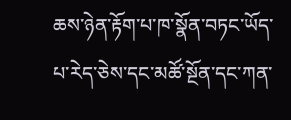ཆས་ཉེན་རྟོག་པ་ཁ་སྣོན་བཏང་ཡོད་པ་རེད་ཅེས་དང་མཚོ་སྔོན་དང་ཀན་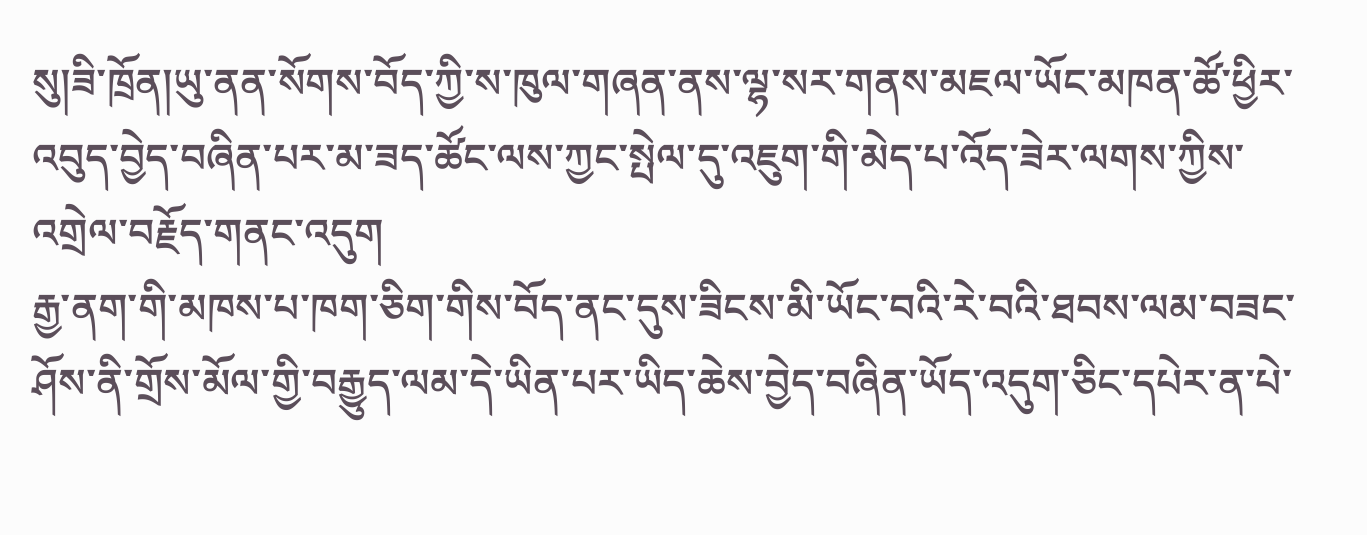སུ།ཟི་ཁྲོན།ཡུ་ནན་སོགས་བོད་ཀྱི་ས་ཁུལ་གཞན་ནས་ལྷ་སར་གནས་མཇལ་ཡོང་མཁན་ཚོ་ཕྱིར་འབུད་བྱེད་བཞིན་པར་མ་ཟད་ཚོང་ལས་ཀྱང་སྤེལ་དུ་འཇུག་གི་མེད་པ་འོད་ཟེར་ལགས་ཀྱིས་འགྲེལ་བརྗོད་གནང་འདུག
རྒྱ་ནག་གི་མཁས་པ་ཁག་ཅིག་གིས་བོད་ནང་དུས་ཟིངས་མི་ཡོང་བའི་རེ་བའི་ཐབས་ལམ་བཟང་ཤོས་ནི་གྲོས་མོལ་གྱི་བརྒྱུད་ལམ་དེ་ཡིན་པར་ཡིད་ཆེས་བྱེད་བཞིན་ཡོད་འདུག་ཅིང་དཔེར་ན་པེ་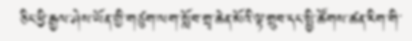ཅིང་ཕྱི་རྒྱལ་ཤེས་ཡོན་གྱི་གཙུག་ལག་སློབ་གྲྭ་ཆེན་མོའི་ལྟ་གྲུབ་དང་སྤྱི་ཚོགས་ཚན་རིག་གི་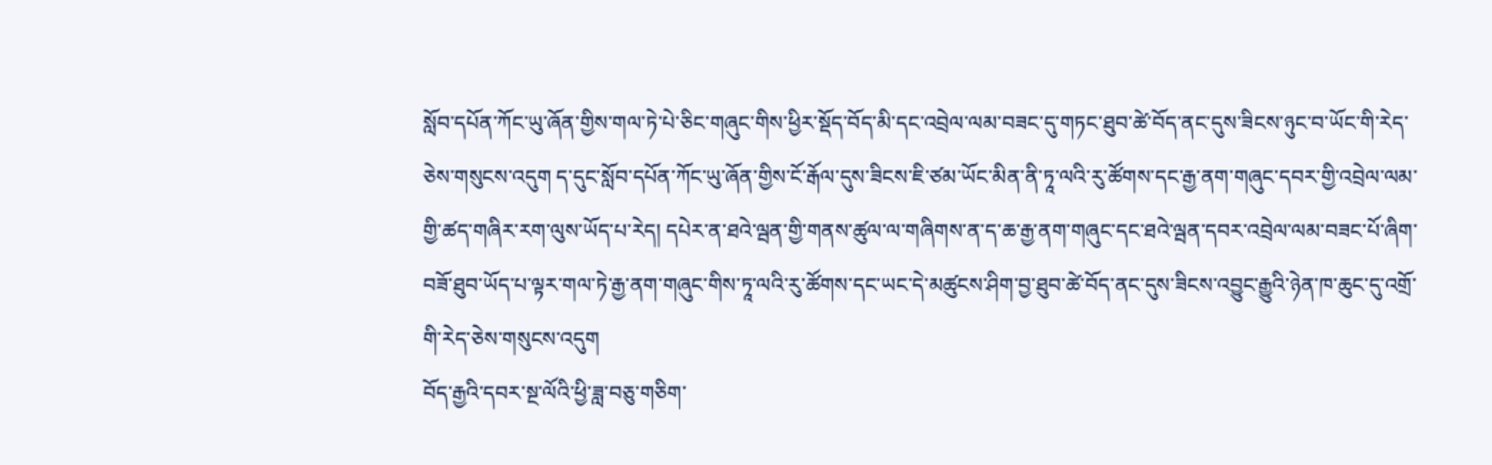སློབ་དཔོན་ཀོང་ཡུ་ཞོན་གྱིས་གལ་ཏེ་པེ་ཅིང་གཞུང་གིས་ཕྱིར་སྡོད་བོད་མི་དང་འབྲེལ་ལམ་བཟང་དུ་གཏང་ཐུབ་ཚེ་བོད་ནང་དུས་ཟིངས་ཉུང་བ་ཡོང་གི་རེད་ཅེས་གསུངས་འདུག ད་དུང་སློབ་དཔོན་ཀོང་ཡུ་ཞོན་གྱིས་ངོ་རྒོལ་དུས་ཟིངས་ཇི་ཙམ་ཡོང་མིན་ནི་ཏཱ་ལའི་རུ་ཚོགས་དང་རྒྱ་ནག་གཞུང་དབར་གྱི་འབྲེལ་ལམ་གྱི་ཚད་གཞིར་རག་ལུས་ཡོད་པ་རེད། དཔེར་ན་ཐའེ་ལྦན་གྱི་གནས་ཚུལ་ལ་གཞིགས་ན་ད་ཆ་རྒྱ་ནག་གཞུང་དང་ཐའེ་ལྦན་དབར་འབྲེལ་ལམ་བཟང་པོ་ཞིག་བཟོ་ཐུབ་ཡོད་པ་ལྟར་གལ་ཏེ་རྒྱ་ནག་གཞུང་གིས་ཏཱ་ལའི་རུ་ཚོགས་དང་ཡང་དེ་མཚུངས་ཤིག་བྱ་ཐུབ་ཚེ་བོད་ནང་དུས་ཟིངས་འབྱུང་རྒྱུའི་ཉེན་ཁ་ཆུང་དུ་འགྲོ་གི་རེད་ཅེས་གསུངས་འདུག
བོད་རྒྱའི་དབར་སྔ་ལོའི་ཕྱི་ཟླ་བཅུ་གཅིག་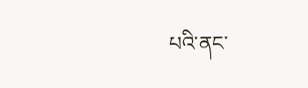པའི་ནང་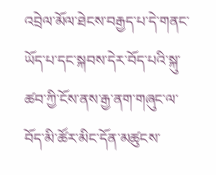འབྲེལ་མོལ་ཐེངས་བརྒྱད་པ་དེ་གནང་ཡོད་པ་དང་སྐབས་དེར་བོད་པའི་སྐུ་ཚབ་ཀྱི་ངོས་ནས་རྒྱ་ནག་གཞུང་ལ་བོད་མི་ཚོར་མིང་དོན་མཚུངས་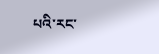པའི་རང་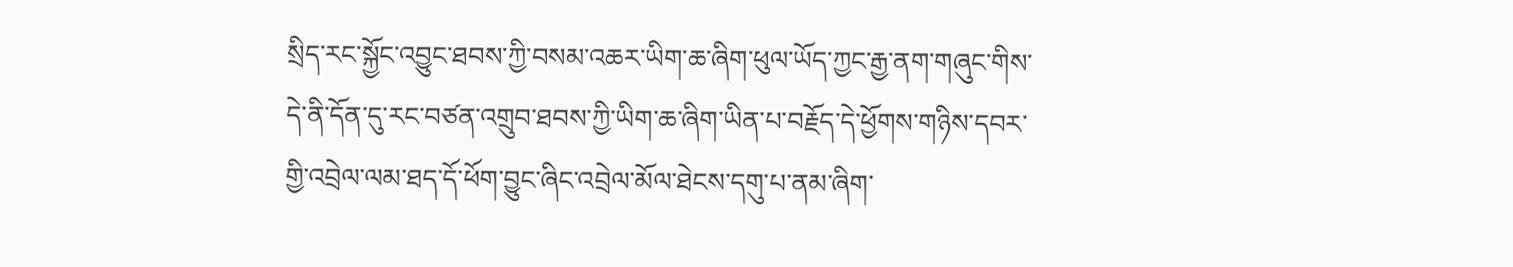སྲིད་རང་སྐྱོང་འབྱུང་ཐབས་ཀྱི་བསམ་འཆར་ཡིག་ཆ་ཞིག་ཕུལ་ཡོད་ཀྱང་རྒྱ་ནག་གཞུང་གིས་དེ་ནི་དོན་དུ་རང་བཙན་འགྲུབ་ཐབས་ཀྱི་ཡིག་ཆ་ཞིག་ཡིན་པ་བརྗོད་དེ་ཕྱོགས་གཉིས་དབར་གྱི་འབྲེལ་ལམ་ཐད་དོ་ཕོག་བྱུང་ཞིང་འབྲེལ་མོལ་ཐེངས་དགུ་པ་ནམ་ཞིག་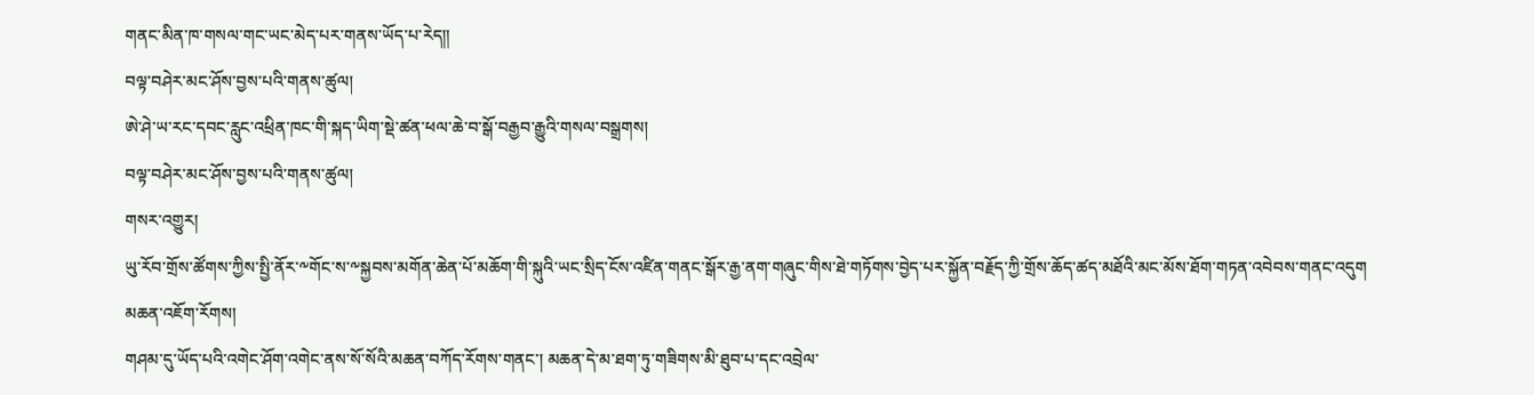གནང་མིན་ཁ་གསལ་གང་ཡང་མེད་པར་གནས་ཡོད་པ་རེད༎
བལྟ་བཤེར་མང་ཤོས་བྱས་པའི་གནས་ཚུལ།
ཨེ་ཤེ་ཡ་རང་དབང་རླུང་འཕྲིན་ཁང་གི་སྐད་ཡིག་སྡེ་ཚན་ཕལ་ཆེ་བ་སྒོ་བརྒྱབ་རྒྱུའི་གསལ་བསྒྲགས།
བལྟ་བཤེར་མང་ཤོས་བྱས་པའི་གནས་ཚུལ།
གསར་འགྱུར།
ཡུ་རོབ་གྲོས་ཚོགས་ཀྱིས་སྤྱི་ནོར་༸གོང་ས་༸སྐྱབས་མགོན་ཆེན་པོ་མཆོག་གི་སྐུའི་ཡང་སྲིད་ངོས་འཛིན་གནང་སྒོར་རྒྱ་ནག་གཞུང་གིས་ཐེ་གཏོགས་བྱེད་པར་སྐྱོན་བརྗོད་ཀྱི་གྲོས་ཆོད་ཚད་མཐོའི་མང་མོས་ཐོག་གཏན་འབེབས་གནང་འདུག
མཆན་འཇོག་རོགས།
གཤམ་དུ་ཡོད་པའི་འགེང་ཤོག་འགེང་ནས་སོ་སོའི་མཆན་བཀོད་རོགས་གནང་། མཆན་དེ་མ་ཐག་ཏུ་གཟིགས་མི་ཐུབ་པ་དང་འབྲེལ་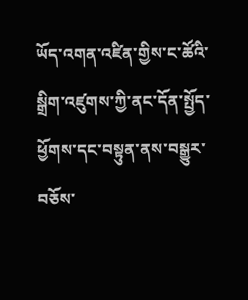ཡོད་འགན་འཛིན་གྱིས་ང་ཚོའི་སྒྲིག་འཛུགས་ཀྱི་ནང་དོན་སྤྱོད་ཕྱོགས་དང་བསྟུན་ནས་བསྒྱུར་བཅོས་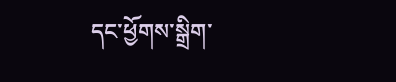དང་ཕྱོགས་སྒྲིག་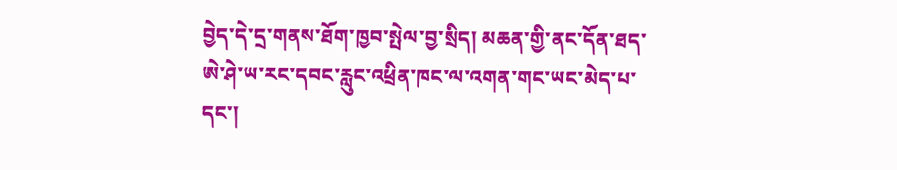བྱེད་དེ་དྲ་གནས་ཐོག་ཁྱབ་སྤེལ་བྱ་སྲིད། མཆན་གྱི་ནང་དོན་ཐད་ཨེ་ཤེ་ཡ་རང་དབང་རླུང་འཕྲིན་ཁང་ལ་འགན་གང་ཡང་མེད་པ་དང་།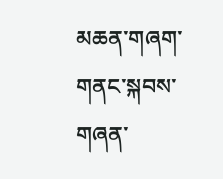མཆན་གཞག་གནང་སྐབས་གཞན་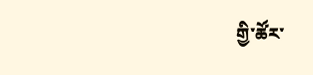གྱི་ཚོར་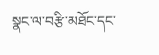སྣང་ལ་བརྩི་མཐོང་དང་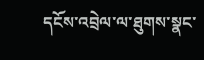དངོས་འབྲེལ་ལ་ཐུགས་སྣང་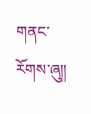གནང་རོགས་ཞུ༎